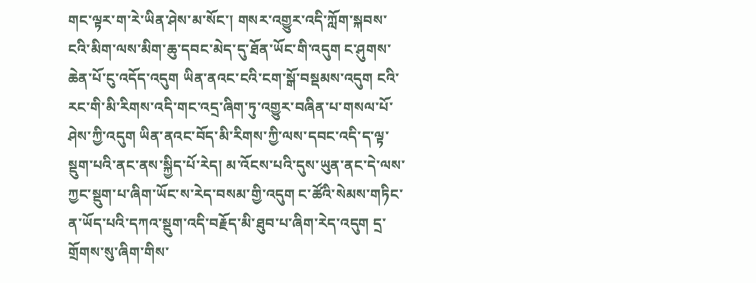གང་ལྟར་ག་རེ་ཡིན་ཤེས་མ་སོང་། གསར་འགྱུར་འདི་ཀློག་སྐབས་ངའི་མིག་ལས་མིག་ཆུ་དབང་མེད་དུ་ཐོན་ཡོང་གི་འདུག ང་ཤུགས་ཆེན་པོ་ངུ་འདོད་འདུག ཡིན་ནའང་ངའི་ངག་སྒོ་བསྡམས་འདུག ངའི་རང་གི་མི་རིགས་འདི་གང་འདྲ་ཞིག་ཏུ་འགྱུར་བཞིན་པ་གསལ་པོ་ཤེས་ཀྱི་འདུག ཡིན་ནའང་བོད་མི་རིགས་ཀྱི་ལས་དབང་འདི་ད་ལྟ་སྡུག་པའི་ནང་ནས་སྐྱིད་པོ་རེད། མ་འོངས་པའི་དུས་ཡུན་ནང་དེ་ལས་ཀྱང་སྡུག་པ་ཞིག་ཡོང་ས་རེད་བསམ་གྱི་འདུག ང་ཚོའི་སེམས་གཏིང་ན་ཡོད་པའི་དཀའ་སྡུག་འདི་བརྗོད་མི་ཐུབ་པ་ཞིག་རེད་འདུག དྲ་གྲོགས་སུ་ཞིག་གིས་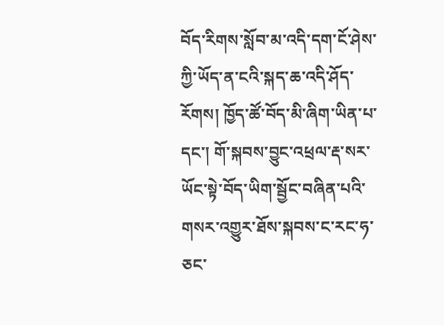བོད་རིགས་སློབ་མ་འདི་དག་ངོ་ཤེས་ཀྱི་ཡོད་ན་ངའི་སྐད་ཆ་འདི་ཤོད་རོགས། ཁྱོད་ཚོ་བོད་མི་ཞིག་ཡིན་པ་དང་། གོ་སྐབས་བྱུང་འཕྲལ་རྡ་སར་ཡོང་སྟེ་བོད་ཡིག་སྦྱོང་བཞིན་པའི་གསར་འགྱུར་ཐོས་སྐབས་ང་རང་ཧ་ཅང་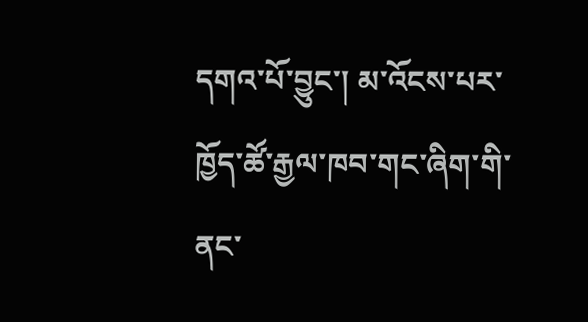དགའ་པོ་བྱུང་། མ་འོངས་པར་ཁྱོད་ཚོ་རྒྱལ་ཁབ་གང་ཞིག་གི་ནང་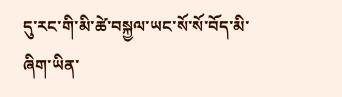དུ་རང་གི་མི་ཚེ་བསྐྱལ་ཡང་སོ་སོ་བོད་མི་ཞིག་ཡིན་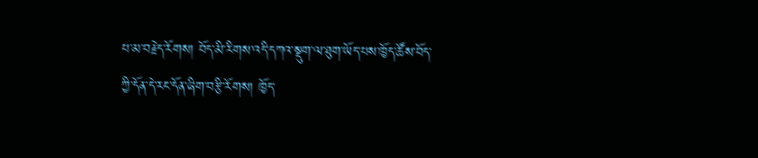པ་མ་བརྗེད་རོགས། བོད་མི་རིགས་འདི་དཀའ་སྡུག་ལ་ཐུག་ཡོད་པས་ཁྱོད་ཚོས་བོད་ཀྱི་དོན་དེ་རང་དོན་ཞིག་བརྩི་རོགས། ཁྱོད་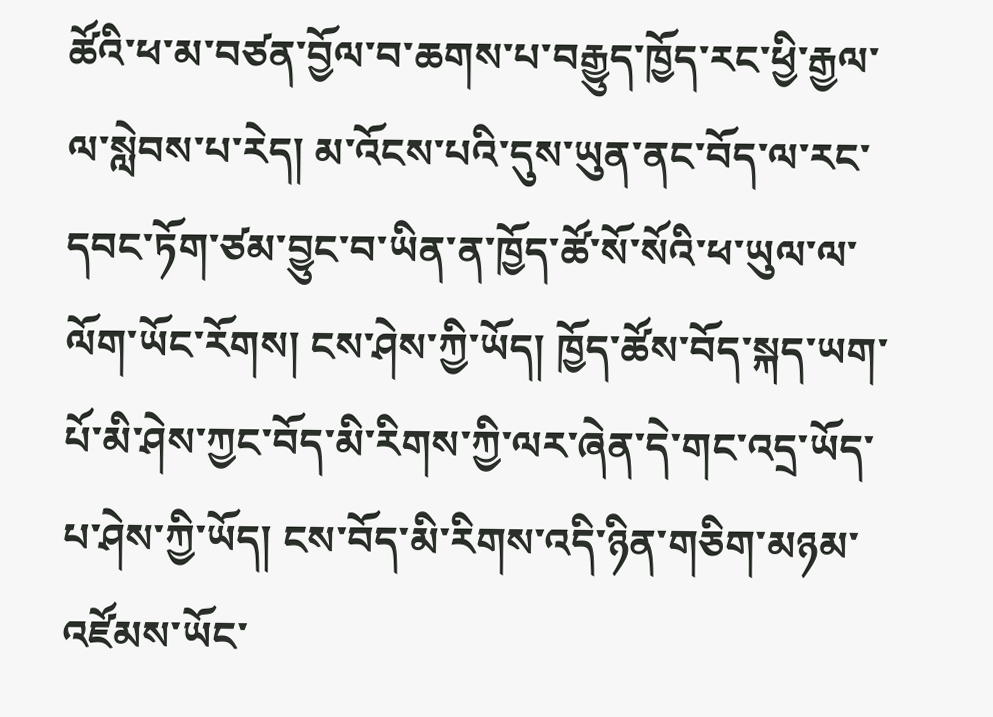ཚོའི་ཕ་མ་བཙན་བྱོལ་བ་ཆགས་པ་བརྒྱུད་ཁྱོད་རང་ཕྱི་རྒྱལ་ལ་སླེབས་པ་རེད། མ་འོངས་པའི་དུས་ཡུན་ནང་བོད་ལ་རང་དབང་ཏོག་ཙམ་བྱུང་བ་ཡིན་ན་ཁྱོད་ཚོ་སོ་སོའི་ཕ་ཡུལ་ལ་ལོག་ཡོང་རོགས། ངས་ཤེས་ཀྱི་ཡོད། ཁྱོད་ཚོས་བོད་སྐད་ཡག་པོ་མི་ཤེས་ཀྱང་བོད་མི་རིགས་ཀྱི་ལར་ཞེན་དེ་གང་འདྲ་ཡོད་པ་ཤེས་ཀྱི་ཡོད། ངས་བོད་མི་རིགས་འདི་ཉིན་གཅིག་མཉམ་འཛོམས་ཡོང་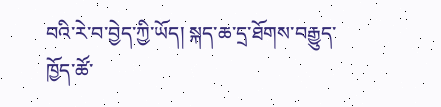བའི་རེ་བ་བྱེད་ཀྱི་ཡོད། སྐད་ཆ་དྲ་ཐོགས་བརྒྱུད་ཁྱོད་ཚོ་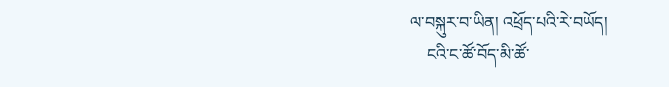ལ་བསྐུར་བ་ཡིན། འཕྲོད་པའི་རེ་བཡོད།
    ངའི་ང་ཚོ་བོད་མི་ཚོ་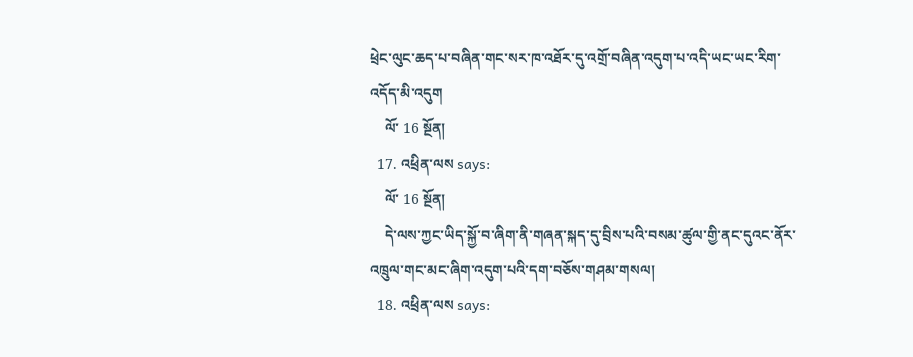ཕྲེང་ལུང་ཆད་པ་བཞིན་གང་སར་ཁ་འཐོར་དུ་འགྲོ་བཞིན་འདུག་པ་འདི་ཡང་ཡང་རིག་འདོད་མི་འདུག
    ལོ་ 16 སྔོན།
  17. འཕྲིན་ལས says:
    ལོ་ 16 སྔོན།
    དེ་ལས་ཀྱང་ཡིད་སྐྱོ་བ་ཞིག་ནི་གཞན་སྐད་དུ་བྲིས་པའི་བསམ་ཚུལ་གྱི་ནང་དུའང་ནོར་འཁྲུལ་གང་མང་ཞིག་འདུག་པའི་དག་བཅོས་གཤམ་གསལ།
  18. འཕྲིན་ལས says: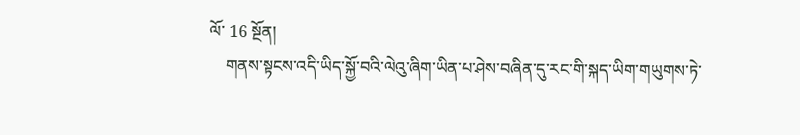ལོ་ 16 སྔོན།
    གནས་སྟངས་འདི་ཡིད་སྐྱོ་བའི་ལེའུ་ཞིག་ཡིན་པ་ཤེས་བཞིན་དུ་རང་གི་སྐད་ཡིག་གཡུགས་ཏེ་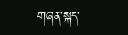གཞན་སྐད་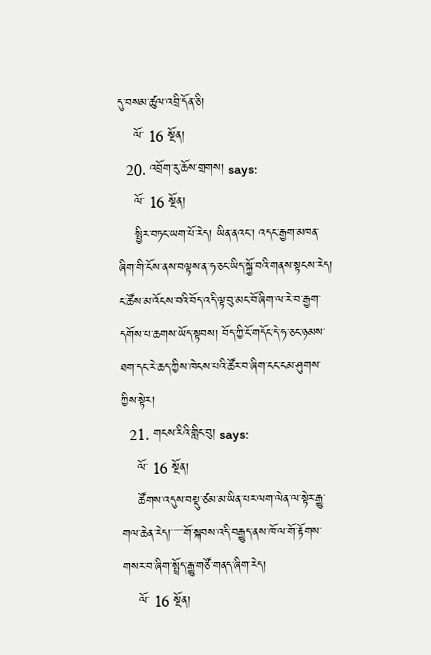དུ་བསམ་ཚུལ་འབྲི་དོན་ཅི།
    ལོ་ 16 སྔོན།
  20. འབྲོག་རུ་ཆོས་གྲགས། says:
    ལོ་ 16 སྔོན།
    སྤྱིར་བཏང་ཡག་པོ་རེད། ཡིན་ནའང་། འདང་རྒྱག་མཁན་ཞིག་གི་ངོས་ནས་བལྟས་ན་ཧ་ཅང་ཡིད་སྐྱོ་བའི་གནས་སྟངས་རེད། ང་ཚོས་མ་འོངས་བའི་བོད་འདི་ལྟ་བུ་མང་བོ་ཞིག་ལ་རེ་བ་རྒྱག་དགོས་པ་ཆགས་ཡོད་སྟབས། བོད་ཀྱི་ངོ་གདོང་དེ་ཧ་ཅང་ཉམས་ཐག་དང་རེ་ཆད་ཀྱིས་ཁེངས་པའི་ཚོར་བ་ཞིག་ངང་ངམ་ཤུགས་ཀྱིས་སྟེར།
  21. གངས་རིའི་གླིང་བུ། says:
    ལོ་ 16 སྔོན།
    ཚོགས་འདུས་བསྡུ་ཙམ་མ་ཡིན་པར་ལག་ལེན་ལ་སྟེར་རྒྱུ་གལ་ཆེན་རེད།་་་་་་གོ་སྐབས་འདི་བརྒྱུད་ནས་ཁོ་ལ་གོ་རྟོགས་གསར་བ་ཞིག་སྤྲོད་རྒྱུ་གཙོ་གནད་ཞིག་རེད།
    ལོ་ 16 སྔོན།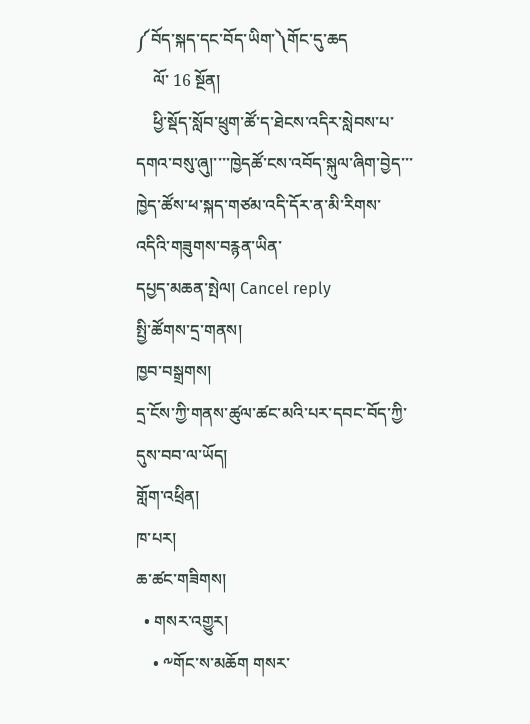༼བོད་སྐད་དང་བོད་ཡིག་༽གོང་དུ་ཆད
    ལོ་ 16 སྔོན།
    ཕྱི་སྡོད་སློབ་ཕྲུག་ཚོ་ད་ཐེངས་འདིར་སླེབས་པ་དགའ་བསུ་ཞུ།་་་་ཁྱེདཚོ་ངས་འབོད་སྐུལ་ཞིག་བྱེད་་་ཁྱེད་ཚོས་ཕ་སྐད་གཙམ་འདི་དོར་ན་མི་རིགས་འདིའི་གཟུགས་བརྙན་ཡིན་
དཔྱད་མཆན་སྤེལ། Cancel reply
སྤྱི་ཚོགས་དྲ་གནས།
ཁྱབ་བསྒྲགས།
དྲ་ངོས་ཀྱི་གནས་ཚུལ་ཚང་མའི་པར་དབང་བོད་ཀྱི་དུས་བབ་ལ་ཡོད།
གློག་འཕྲིན།
ཁ་པར།
ཆ་ཚང་གཟིགས།
  • གསར་འགྱུར།
    • ༸གོང་ས་མཆོག གསར་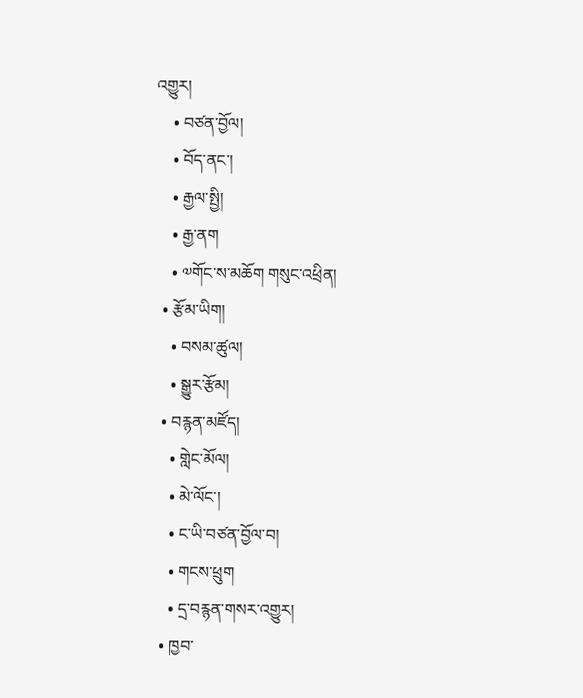འགྱུར།
    • བཙན་བྱོལ།
    • བོད་ནང་།
    • རྒྱལ་སྤྱི།
    • རྒྱ་ནག
    • ༧གོང་ས་མཆོག གསུང་འཕྲིན།
  • རྩོམ་ཡིག།
    • བསམ་ཚུལ།
    • སྒྱུར་རྩོམ།
  • བརྙན་མཛོད།
    • གླེང་མོལ།
    • མེ་ལོང་།
    • ང་ཡི་བཙན་བྱོལ་བ།
    • གངས་ཕྲུག
    • དྲ་བརྙན་གསར་འགྱུར།
  • ཁྱབ་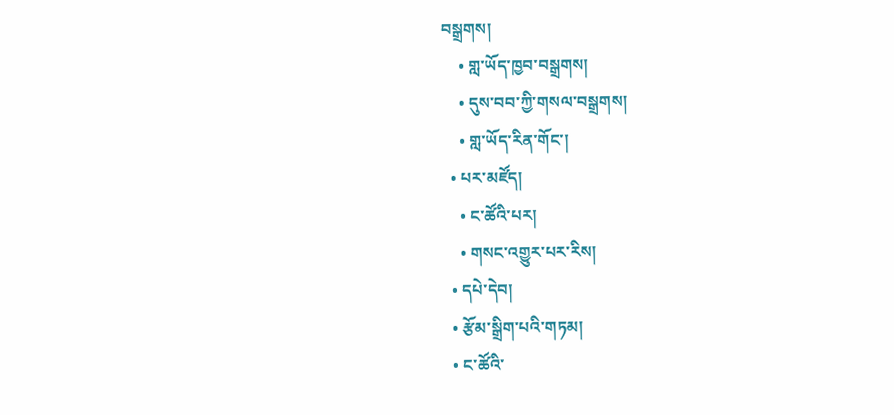བསྒྲགས།
    • གླ་ཡོད་ཁྱབ་བསྒྲགས།
    • དུས་བབ་ཀྱི་གསལ་བསྒྲགས།
    • གླ་ཡོད་རིན་གོང་།
  • པར་མཛོད།
    • ང་ཚོའི་པར།
    • གསང་འགྱུར་པར་རིས།
  • དཔེ་དེབ།
  • རྩོམ་སྒྲིག་པའི་གཏམ།
  • ང་ཚོའི་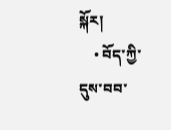སྐོར།
    • བོད་ཀྱི་དུས་བབ་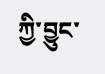ཀྱི་བྱུང་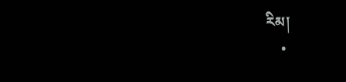རིམ།
    •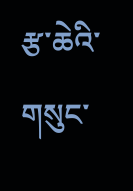རྩ་ཆེའི་གསུང་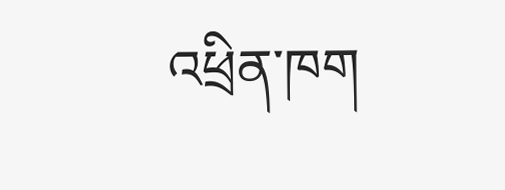འཕྲིན་ཁག